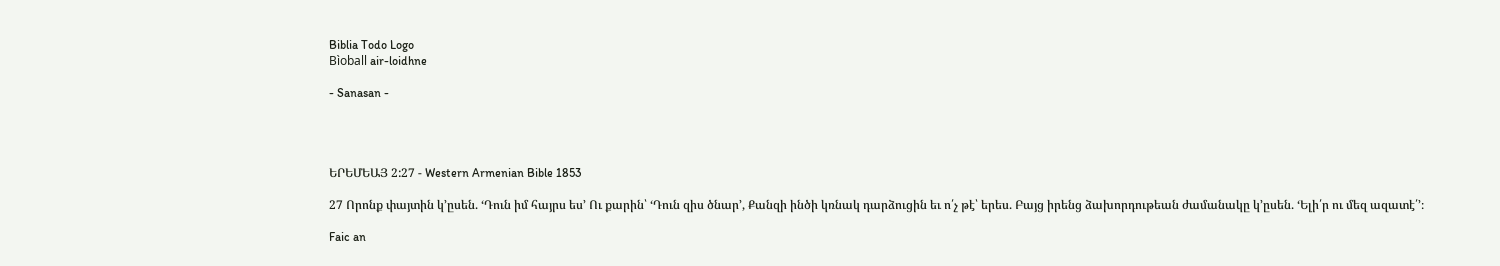Biblia Todo Logo
Bìoball air-loidhne

- Sanasan -




ԵՐԵՄԵԱՅ 2:27 - Western Armenian Bible 1853

27 Որոնք փայտին կ’ըսեն. ‘Դուն իմ հայրս ես’ Ու քարին՝ ‘Դուն զիս ծնար’, Քանզի ինծի կռնակ դարձուցին եւ ո՛չ թէ՝ երես. Բայց իրենց ձախորդութեան ժամանակը կ’ըսեն. ‘Ելի՛ր ու մեզ ազատէ՛’։

Faic an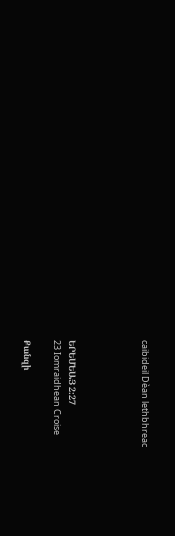caibideil Dèan lethbhreac




ԵՐԵՄԵԱՅ 2:27
23 Iomraidhean Croise

Քանզի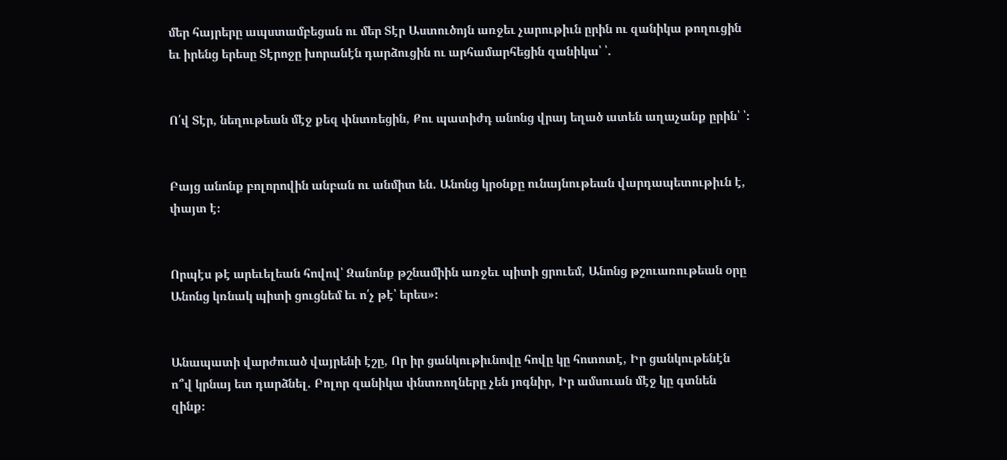մեր հայրերը ապստամբեցան ու մեր Տէր Աստուծոյն առջեւ չարութիւն ըրին ու զանիկա թողուցին եւ իրենց երեսը Տէրոջը խորանէն դարձուցին ու արհամարհեցին զանիկա՝ ՝.


Ո՛վ Տէր, նեղութեան մէջ քեզ փնտռեցին, Քու պատիժդ անոնց վրայ եղած ատեն աղաչանք ըրին՝ ՝։


Բայց անոնք բոլորովին անբան ու անմիտ են. Անոնց կրօնքը ունայնութեան վարդապետութիւն է, փայտ է։


Որպէս թէ արեւելեան հովով՝ Զանոնք թշնամիին առջեւ պիտի ցրուեմ, Անոնց թշուառութեան օրը Անոնց կռնակ պիտի ցուցնեմ եւ ո՛չ թէ՝ երես»։


Անապատի վարժուած վայրենի էշը, Որ իր ցանկութիւնովը հովը կը հոտոտէ, Իր ցանկութենէն ո՞վ կրնայ ետ դարձնել. Բոլոր զանիկա փնտռողները չեն յոգնիր, Իր ամսուան մէջ կը գտնեն զինք։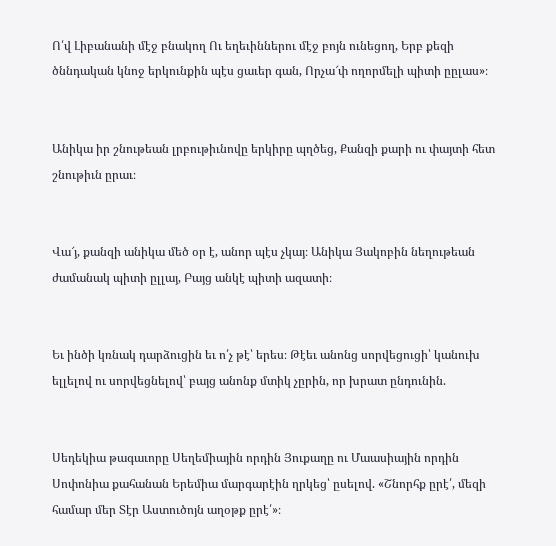Ո՛վ Լիբանանի մէջ բնակող Ու եղեւիններու մէջ բոյն ունեցող, Երբ քեզի ծննդական կնոջ երկունքին պէս ցաւեր գան, Որչա՜փ ողորմելի պիտի ըըլաս»։


Անիկա իր շնութեան լրբութիւնովը երկիրը պղծեց, Քանզի քարի ու փայտի հետ շնութիւն ըրաւ։


Վա՜յ, քանզի անիկա մեծ օր է, անոր պէս չկայ։ Անիկա Յակոբին նեղութեան ժամանակ պիտի ըլլայ, Բայց անկէ պիտի ազատի։


Եւ ինծի կռնակ դարձուցին եւ ո՛չ թէ՝ երես։ Թէեւ անոնց սորվեցուցի՝ կանուխ ելլելով ու սորվեցնելով՝ բայց անոնք մտիկ չըրին, որ խրատ ընդունին.


Սեդեկիա թագաւորը Սեղեմիային որդին Յուքաղը ու Մաասիային որդին Սոփոնիա քահանան Երեմիա մարգարէին ղրկեց՝ ըսելով. «Շնորհք ըրէ՛, մեզի համար մեր Տէր Աստուծոյն աղօթք ըրէ՛»։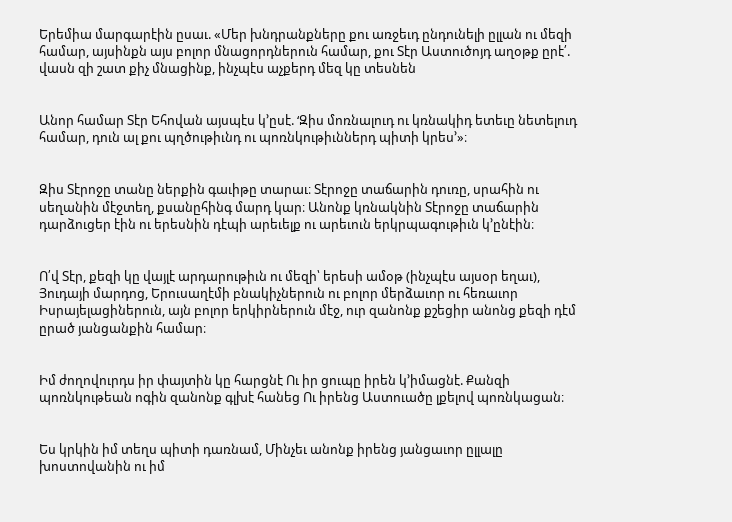Երեմիա մարգարէին ըսաւ. «Մեր խնդրանքները քու առջեւդ ընդունելի ըլլան ու մեզի համար, այսինքն այս բոլոր մնացորդներուն համար, քու Տէր Աստուծոյդ աղօթք ըրէ՛. վասն զի շատ քիչ մնացինք, ինչպէս աչքերդ մեզ կը տեսնեն


Անոր համար Տէր Եհովան այսպէս կ’ըսէ. ‘Զիս մոռնալուդ ու կռնակիդ ետեւը նետելուդ համար, դուն ալ քու պղծութիւնդ ու պոռնկութիւններդ պիտի կրես’»։


Զիս Տէրոջը տանը ներքին գաւիթը տարաւ։ Տէրոջը տաճարին դուռը, սրահին ու սեղանին մէջտեղ, քսանըհինգ մարդ կար։ Անոնք կռնակնին Տէրոջը տաճարին դարձուցեր էին ու երեսնին դէպի արեւելք ու արեւուն երկրպագութիւն կ’ընէին։


Ո՛վ Տէր, քեզի կը վայլէ արդարութիւն ու մեզի՝ երեսի ամօթ (ինչպէս այսօր եղաւ), Յուդայի մարդոց, Երուսաղէմի բնակիչներուն ու բոլոր մերձաւոր ու հեռաւոր Իսրայելացիներուն, այն բոլոր երկիրներուն մէջ, ուր զանոնք քշեցիր անոնց քեզի դէմ ըրած յանցանքին համար։


Իմ ժողովուրդս իր փայտին կը հարցնէ Ու իր ցուպը իրեն կ’իմացնէ. Քանզի պոռնկութեան ոգին զանոնք գլխէ հանեց Ու իրենց Աստուածը լքելով պոռնկացան։


Ես կրկին իմ տեղս պիտի դառնամ, Մինչեւ անոնք իրենց յանցաւոր ըլլալը խոստովանին ու իմ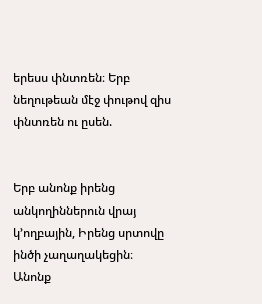երեսս փնտռեն։ Երբ նեղութեան մէջ փութով զիս փնտռեն ու ըսեն.


Երբ անոնք իրենց անկողիններուն վրայ կ’ողբային, Իրենց սրտովը ինծի չաղաղակեցին։ Անոնք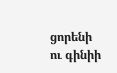ցորենի ու գինիի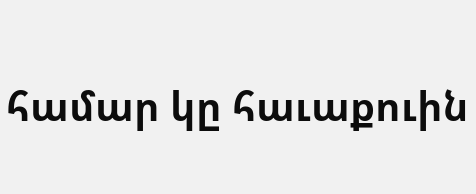համար կը հաւաքուին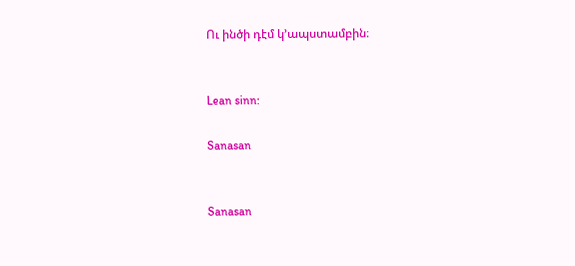Ու ինծի դէմ կ’ապստամբին։


Lean sinn:

Sanasan


Sanasan